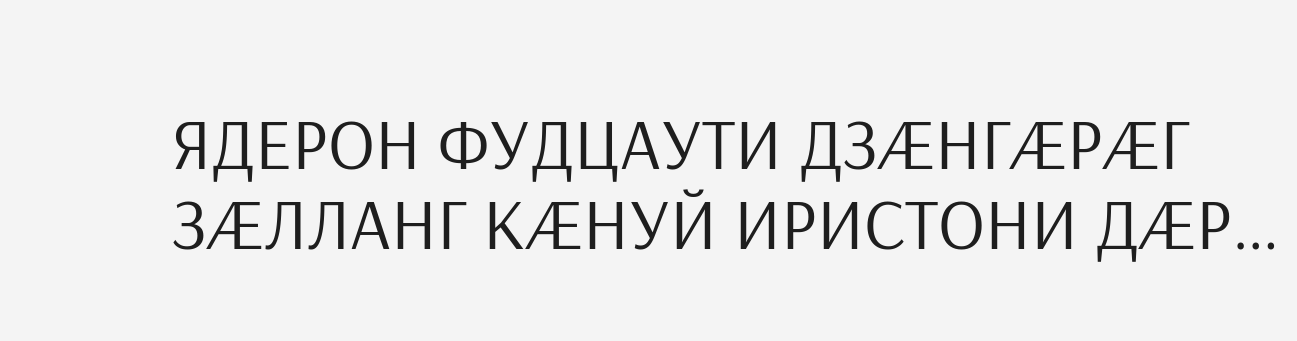ЯДЕРОН ФУДЦАУТИ ДЗÆНГÆРÆГ ЗÆЛЛАНГ КÆНУЙ ИРИСТОНИ ДÆР…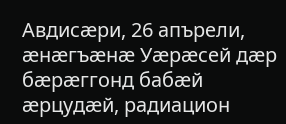Авдисæри, 26 апърели, æнæгъæнæ Уæрæсей дæр бæрæггонд бабæй æрцудæй, радиацион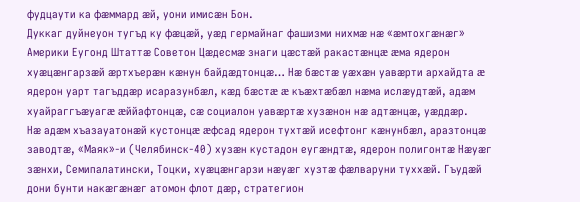фудцаути ка фæммард æй, уони имисæн Бон.
Дуккаг дуйнеуон тугъд ку фæцæй, уæд гермайнаг фашизми нихмæ нæ «æмтохгæнæг» Америки Еугонд Штаттæ Советон Цæдесмæ знаги цæстæй ракастæнцæ æма ядерон хуæцæнгарзæй æртхъерæн кæнун байдæдтонцæ… Нæ бæстæ уæхæн уавæрти архайдта æ ядерон уарт тагъддæр исаразунбæл, кæд бæстæ æ къæхтæбæл нæма ислæудтæй, адæм хуайраггъæуагæ æййафтонцæ, сæ социалон уавæртæ хузæнон нæ адтæнцæ, уæддæр.
Нæ адæм хъазауатонæй кустонцæ æфсад ядерон тухтæй исефтонг кæнунбæл, аразтонцæ заводтæ, «Маяк»-и (Челябинск-40) хузæн кустадон еугæндтæ, ядерон полигонтæ Нæуæг зæнхи, Семипалатински, Тоцки, хуæцæнгарзи нæуæг хузтæ фæлваруни туххæй. Гъудæй дони бунти накæгæнæг атомон флот дæр, стратегион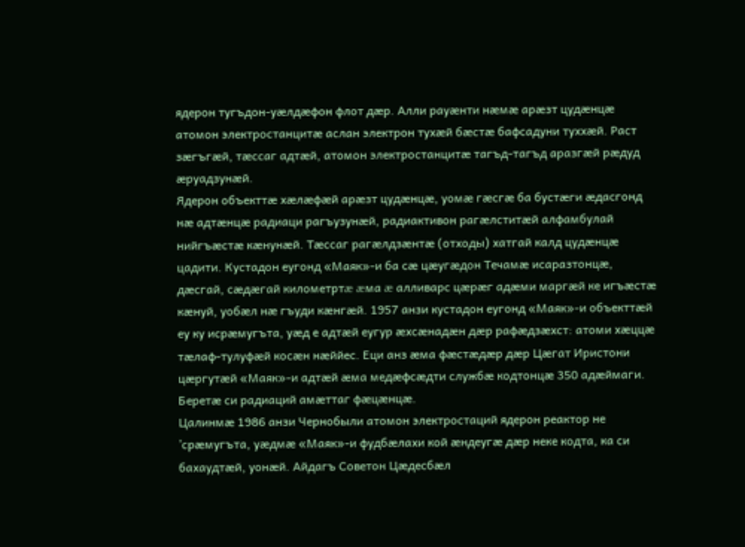ядерон тугъдон-уæлдæфон флот дæр. Алли рауæнти нæмæ арæзт цудæнцæ атомон электростанцитæ аслан электрон тухæй бæстæ бафсадуни туххæй. Раст зæгъгæй, тæссаг адтæй, атомон электростанцитæ тагъд-тагъд аразгæй рæдуд æруадзунæй.
Ядерон объекттæ хæлæфæй арæзт цудæнцæ, уомæ гæсгæ ба бустæги æдасгонд нæ адтæнцæ радиаци рагъузунæй, радиактивон рагæлститæй алфамбулай нийгъæстæ кæнунæй. Тæссаг рагæлдзæнтæ (отходы) хатгай калд цудæнцæ цадити. Кустадон еугонд «Маяк»-и ба сæ цæугæдон Течамæ исаразтонцæ, дæсгай, сæдæгай километртæ æма æ алливарс цæрæг адæми маргæй ке игъæстæ кæнуй, уобæл нæ гъуди кæнгæй. 1957 анзи кустадон еугонд «Маяк»-и объекттæй еу ку исрæмугъта, уæд е адтæй еугур æхсæнадæн дæр рафæдзæхст: атоми хæццæ тæлаф-тулуфæй косæн нæййес. Еци анз æма фæстæдæр дæр Цæгат Иристони цæргутæй «Маяк»-и адтæй æма медæфсæдти службæ кодтонцæ 350 адæймаги. Беретæ си радиаций амæттаг фæцæнцæ.
Цалинмæ 1986 анзи Чернобыли атомон электростаций ядерон реактор не ’срæмугъта, уæдмæ «Маяк»-и фудбæлахи кой æндеугæ дæр неке кодта, ка си бахаудтæй, уонæй. Айдагъ Советон Цæдесбæл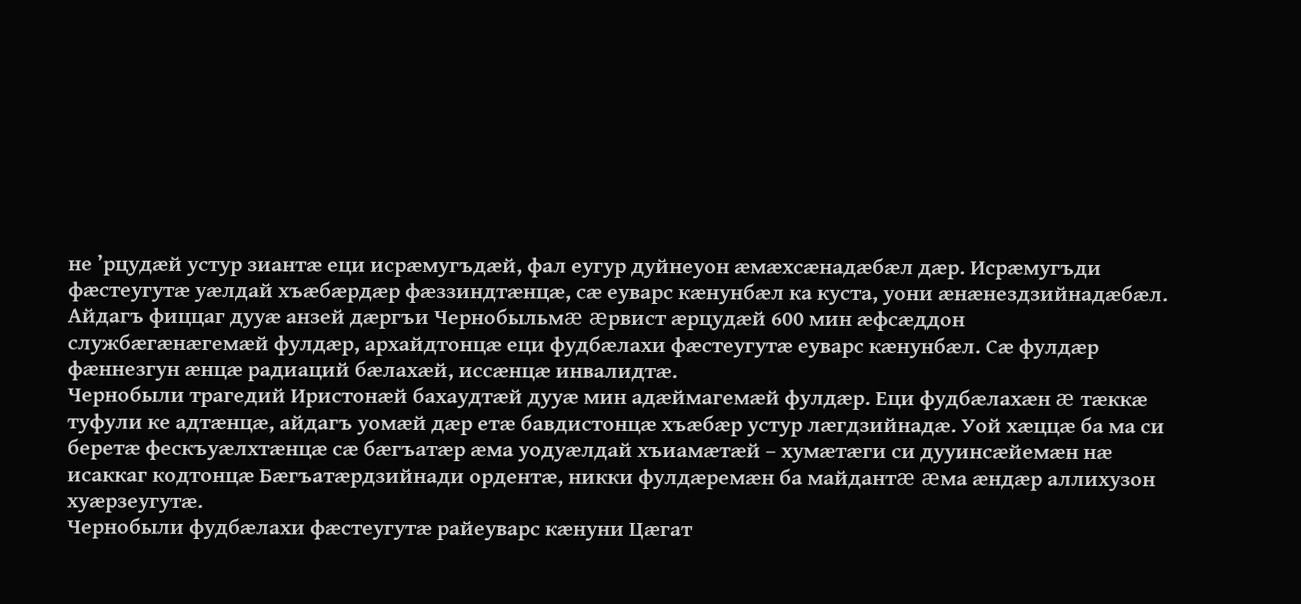не ’рцудæй устур зиантæ еци исрæмугъдæй, фал еугур дуйнеуон æмæхсæнадæбæл дæр. Исрæмугъди фæстеугутæ уæлдай хъæбæрдæр фæззиндтæнцæ, сæ еуварс кæнунбæл ка куста, уони æнæнездзийнадæбæл. Айдагъ фиццаг дууæ анзей дæргъи Чернобыльмæ æрвист æрцудæй 600 мин æфсæддон службæгæнæгемæй фулдæр, архайдтонцæ еци фудбæлахи фæстеугутæ еуварс кæнунбæл. Сæ фулдæр фæннезгун æнцæ радиаций бæлахæй, иссæнцæ инвалидтæ.
Чернобыли трагедий Иристонæй бахаудтæй дууæ мин адæймагемæй фулдæр. Еци фудбæлахæн æ тæккæ туфули ке адтæнцæ, айдагъ уомæй дæр етæ бавдистонцæ хъæбæр устур лæгдзийнадæ. Уой хæццæ ба ма си беретæ фескъуæлхтæнцæ сæ бæгъатæр æма уодуæлдай хъиамæтæй – хумæтæги си дууинсæйемæн нæ исаккаг кодтонцæ Бæгъатæрдзийнади ордентæ, никки фулдæремæн ба майдантæ æма æндæр аллихузон хуæрзеугутæ.
Чернобыли фудбæлахи фæстеугутæ райеуварс кæнуни Цæгат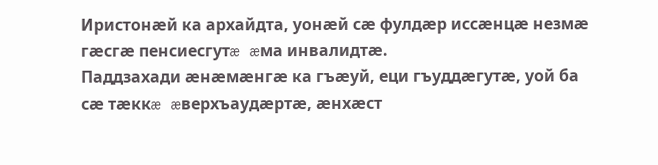Иристонæй ка архайдта, уонæй сæ фулдæр иссæнцæ незмæ гæсгæ пенсиесгутæ æма инвалидтæ.
Паддзахади æнæмæнгæ ка гъæуй, еци гъуддæгутæ, уой ба сæ тæккæ æверхъаудæртæ, æнхæст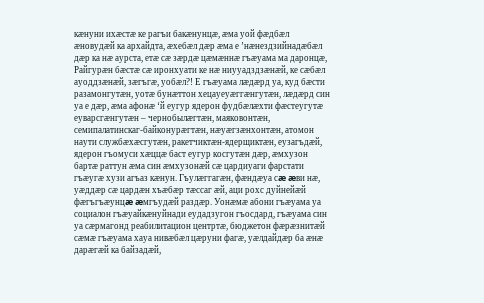кæнуни ихæстæ ке рагъи бакæнунцæ, æма уой фæдбæл æновудæй ка архайдта, æхебæл дæр æма е ’нæнездзийнадæбæл дæр ка нæ аурста, етæ сæ зæрдæ цæмæннæ гъæуама ма даронцæ, Райгурæн бæстæ сæ иронхуати ке нæ ниууадздзæнæй, ке сæбæл ауоддзæнæй, зæгъгæ, уобæл?! Е гъæуама лæдæрд уа, куд бæсти разамонгутæн, уотæ бунæттон хецауеуæггæнгутæн, лæдæрд син уа е дæр, æма афонæ ‘й еугур ядерон фудбæлæхти фæстеугутæ еуварсгæнгутæн – чернобылæгтæн, маяковонтæн, семипалатинскаг-байконурæгтæн, нæуæгзæнхонтæн, атомон наути службæхæсгутæн, ракетчиктæн-ядерщиктæн, еузагъдæй, ядерон гъомуси хæццæ баст еугур косгутæн дæр, æмхузон бартæ раттун æма син æмхузонæй сæ цардиуаги фарстати гъæугæ хузи агъаз кæнун. Гъулæггагæн, фæндæуа сæ æви нæ, уæддæр сæ цардæн хъæбæр тæссаг æй, аци рохс дуйнейæй фæгъгъæунцæ æмгъудæй раздæр. Уонæмæ абони гъæуама уа социалон гъæуайкæнуйнади еудадзугон гъосдард, гъæуама син уа сæрмагонд реабилитацион центртæ, бюджетон фæрæзнитæй сæмæ гъæуама хауа нивæбæл цæруни фагæ, уæлдайдæр ба æнæ дарæгæй ка байзадæй,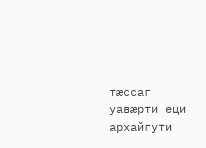тæссаг уавæрти еци архайгути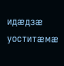идæдзæ уоститæмæ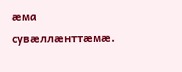æма сувæллæнттæмæ.